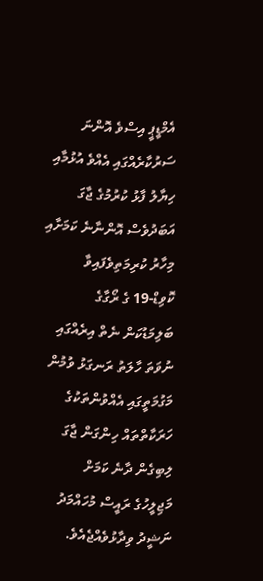އެމްޑީޕީ އިސްވެ އޮންނަ ސަރުކާރެއްގައި އެއްވެ އުޅުމާއި ހިޔާލު ފާޅު ކުރުމުގެ ޖާގަ އަބަދުވެސް އޮންނާނެ ކަމަށާއި މިހާރު ކުރިމަތިވެފައިވާ ކޮވިޑް-19 ގެ ރޯގާގެ ބަލިމަޑުކަން ނެތް އިރެއްގައި ނުވަތަ ހާލަތު ރަނގަޅު ވުމުން މަގުމަތީގައި އެއްވުންތަކުގެ ހަރަކާތްތައް ހިންގަން ޖާގަ ލިބިގެން ދާނެ ކަމަށް މަޖިލީހުގެ ރައީސް މުހައްމަދު ނަޝީދު ވިދާޅުވެއްޖެއެވެ.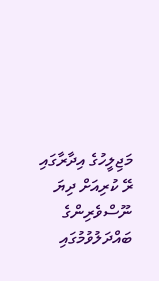މަޖިލީހުގެ އިދާރާގައި ރޭ ކުރިއަށް ދިޔަ ނޫސްވެރިންގެ ބައްދަލުވުމުގައި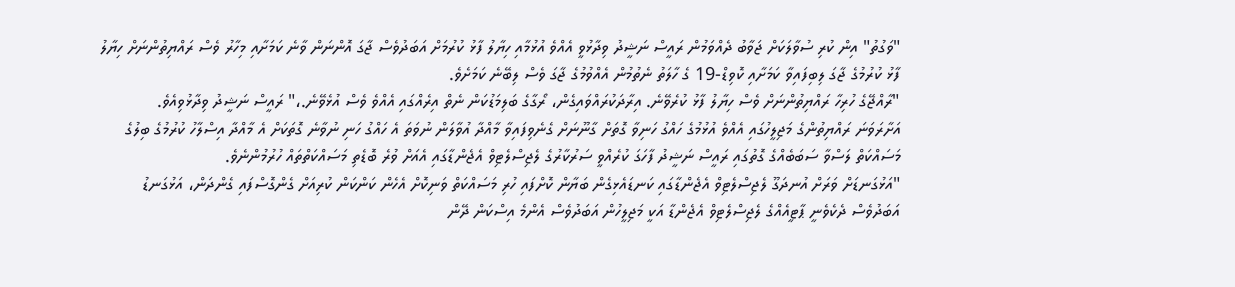"ވަގުތު" އިން ކުރި ސުވާލަކަށް ޖަވާބު ދެއްވަމުން ރައީސް ނަޝީދު ވިދާޅުވީ އެއްވެ އުޅުމާއި ހިޔާލު ފާޅު ކުރުމަށް އަބަދުވެސް ޖާގަ އޮންނަން ވާނެ ކަމަށާއި މިހާރު ވެސް ރައްޔިތުންނަށް ހިޔާލު ފާޅު ކުރުމުގެ ޖާގަ ލިބިފައިވާ ކަމަށާއި ކޮވިޑް-19 ގެ ހާލަތު ނެތުމުން އެއްވުމުގެ ޖާގަ ވެސް ލިބޭނެ ކަމަށެވެ.
"ރާއްޖޭގެ ހުރިހާ ރައްޔިތުންނަށް ވެސް ހިޔާލު ފާޅު ކުރެވޭނެ. އިރާދަކުރައްވައިގެން، ރޯގާގެ ބަލިމަޑުކަން ނެތް އިރެއްގައި އެއްވެ ވެސް އުޅެވޭނެ.،" ރައީސް ނަޝީދު ވިދާޅުވިއެވެ.
އަށާރަވަނަ ރައްޔިތުންގެ މަޖިލީހުގައި އެއްވެ އުޅުމުގެ ހައްގު ހަނިވާ ގޮތަށް ގާނޫނަށް ގެނެވިފައިވާ މާއްދާ އުވާލަން ނުވަތަ އެ ހައްގު ހަނި ނުވާނެ ގޮތަކަށް އެ މާއްދާ އިސްލާހު ކުރުމުގެ ބިލުގެ މަސައްކަތް ލަސްވާ ސަބަބެއްގެ ގޮތުގައި ރައީސް ނަޝީދު ފާހަގަ ކުރެއްވީ ސަރުކާރުގެ ލެޖިސްލެޓިވް އެޖެންޑާގައި އެއަށް ވުރެ ބޮޑެތި މަސައްކަތްތައް ހުރުމުންނެވެ.
"އަޅުގަނޑަށް ވަރަށް އުނދަގޫ ލެޖިސްލެޓިވް އެޖެންޑާގައި ކަނޑައެޅިގެން ބަޔާން ކޮށްފައި ހުރި މަސައްކަތް ވަނިކޮށް އެހެން ކަންކަން ކުރިއަށް ގެންގޮސްފައި ގެންދަން، އަޅުގަނޑު އަބަދުވެސް ދެކެވެނީ ޕާޓީއެއްގެ ލެޖިސްލެޓިވް އެޖެންޑާ އަކީ މަޖިލީހުން އަބަދުވެސް އެންމެ އިސްކަން ދޭން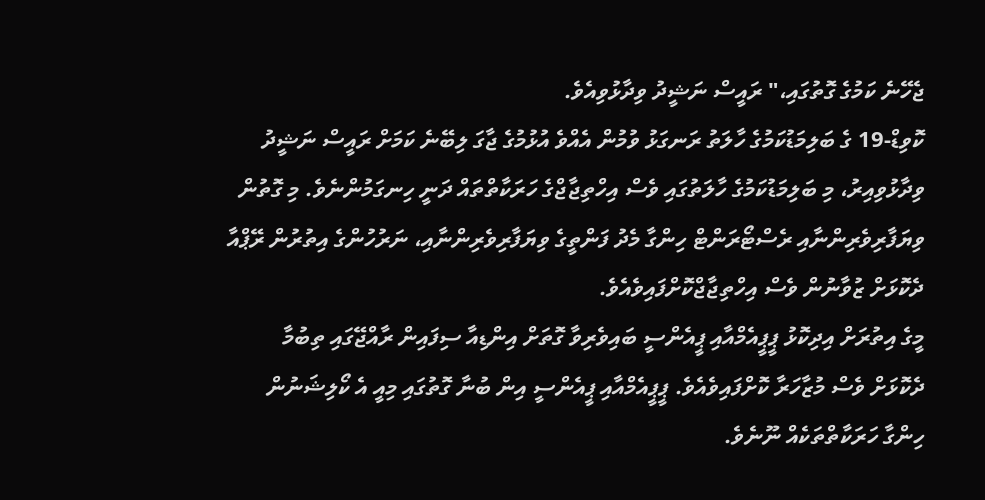ޖެހޭނެ ކަމުގެ ގޮތުގައި،" ރައީސް ނަޝީދު ވިދާޅުވިއެވެ.
ކޮވިޑް-19 ގެ ބަލިމަޑުކަމުގެ ހާލަތު ރަނގަޅު ވުމުން އެއްވެ އުޅުމުގެ ޖާގަ ލިބޭނެ ކަމަށް ރައީސް ނަޝީދު ވިދާޅުވިއިރު، މި ބަލިމަޑުކަމުގެ ހާލަތުގައި ވެސް އިހްތިޖާޖްގެ ހަރަކާތްތައް ދަނީ ހިނގަމުންނެވެ. މި ގޮތުން ވިޔަފާރިވެރިންނާއި ރެސްޓޯރަންޓް ހިންގާ މެދު ފަންތީގެ ވިޔަފާރިވެރިންނާއި، ނަރުހުންގެ އިތުރުން ރޭޕްއާ ދެކޮޅަށް ޒުވާނުން ވެސް އިހްތިޖާޖްކޮށްފައިވެއެވެ.
މީގެ އިތުރަށް އިދިކޮޅު ޕީޕީއެމްއާއި ޕީއެންސީ ބައިވެރިވާ ގޮތަށް އިންޑިއާ ސިފައިން ރާއްޖޭގައި ތިބުމާ ދެކޮޅަށް ވެސް މުޒާހަރާ ކޮށްފައިވެއެވެ. ޕީޕީއެމްއާއި ޕީއެންސީ އިން ބުނާ ގޮތުގައި މިއީ އެ ކޯލިޝަނުން ހިންގާ ހަރަކާތްތަކެއް ނޫނެވެ.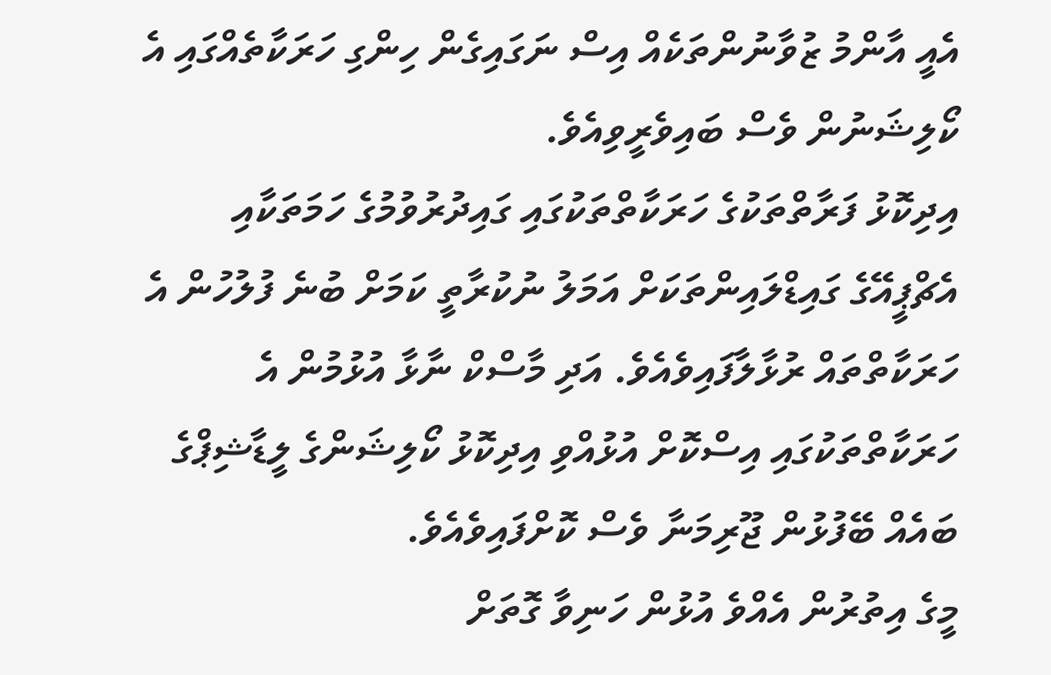އެއީ އާންމު ޒުވާނުންތަކެއް އިސް ނަގައިގެން ހިންގި ހަރަކާތެއްގައި އެ ކޯލިޝަނުން ވެސް ބައިވެރީވިއެވެ.
އިދިކޮޅު ފަރާތްތަކުގެ ހަރަކާތްތަކުގައި ގައިދުރުވުމުގެ ހަމަތަކާއި އެޗްޕީއޭގެ ގައިޑްލައިންތަކަށް އަމަލު ނުކުރާތީ ކަމަށް ބުނެ ފުލުހުން އެ ހަރަކާތްތައް ރުޅާލާފައިވެއެވެ. އަދި މާސްކް ނާޅާ އުޅުމުން އެ ހަރަކާތްތަކުގައި އިސްކޮށް އުޅުއްވި އިދިކޮޅު ކޯލިޝަންގެ ލީޑާޝިޕްގެ ބައެއް ބޭފުޅުން ޖޫރިމަނާ ވެސް ކޮށްފައިވެއެވެ.
މީގެ އިތުރުން އެއްވެ އުޅުން ހަނިވާ ގޮތަށް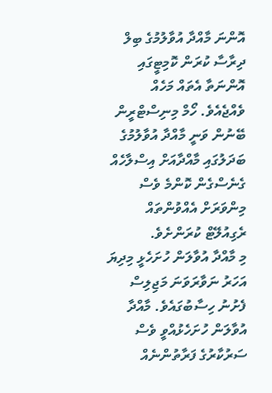އޮންނަ މާއްދާ އުވާލުމުގެ ބިލް ދިރާސާ ކުރަން ކޮމިޓީގައި އޮންނަތާ އެތައް މަހެއް ވެއްޖެއެވެ. ހޯމް މިނިސްޓްރީން ބޭނުން ވަނީ މާއްދާ އުވާލުމުގެ ބަދަލުގައި މާއްދާއަށް އިސްލާހެއް ގެނެސްގެން ކޮންމެ ވެސް މިންވަރަށް އެއްވުންތައް ރެގިއުލޭޓް ކުރަންށެވެ.
މި މާއްދާ އުވާލަން ހުށަހެޅީ މިދިޔަ އަހަރު ނަވާރަވަނަ މަޖިލިސް ފެށުނު ހިސާބުގައެވެ. މާއްދާ އުވާލަން ހުށަހެޅުއްވީ ވެސް ސަރުކާރުގެ ފަރާތުންނެއް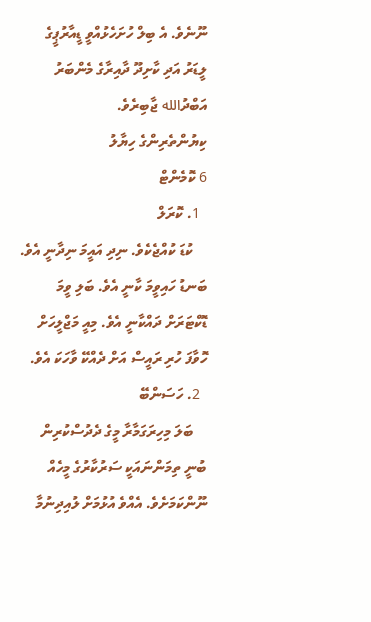ނޫނެވެ. އެ ބިލް ހުށަހެޅުއްވީ ޑީއާރުޕީގެ ލީޑަރު އަދި ކާށިދޫ ދާއިރާގެ މެންބަރު އަބްދުالله ޖާބިރެވެ.
ކިޔުންތެރިންގެ ހިޔާލު
6 ކޮމެންޓް
  1. ކޮރަލް
    ކުޑަ ކުއްޖެކެވެ. ނިދި އައީމަ ނިދާނީ އެވެ. ބަނޑު ހައިވީމަ ކާނީ އެވެ. ބަލި ވީމަ ޑޮކްޓަރަށް ދައްކާނީ އެވެ. މިއީ މަޖްލީހަށް ހޮވާފަ ހުރި ރައީސް އަށް ދެއްކޭ ވާހަކަ އެވެ.
  2. ހަސަންބޭ
    ބަލަ މިހިރަގަމާރާ މީގެ ދެދުސްކުރިން ބުނީ ތިމަންނައަކީ ސަރުކާރުގެ މީހެއް ނޫންކަމަށެވެ. އެއްވެ އުޅުމަށް ލުއިދިނުމާ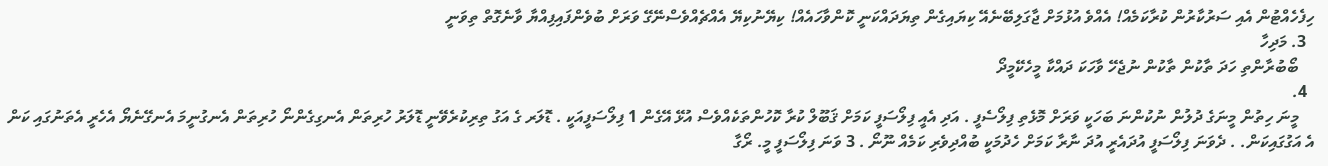ހިފެހެއްޓުން އެއި ސަރުކާރުން ކުރާކަމެއް! އެއްވެ އުޅުމަށް ޖާގަލިބޭނެއޭ ކިޔައިގެން ތިޔަދައްކަނީ ކޮންވާހައެއް! ކިޔޭނުކިޔޭ އެއްޗެއްވެސްނޭގޭ ވަރަށް ބުވެންފައިފިއްޔާ ވާނެގޮތް ތިވަނީ
  3. މަދިހާ
    ބޯބުރާންތި ހަދަ ތާކުން ތާކުން ނުޖެހޭ ވާހަކަ ދައްކާ މީހެކޭމީދޯ
  4.
    މީނަ ހިތުން މީނަގެ ދުލުން ނުކުންނަ ބަހަކީ ވަރަށް މޮޅެތި ފިލޯސެފީ . އަދި އެއީ ފިލޯސަފީ ކަމަށް ޤަބޫލް ކުރާ ކޮހުންތަކެއްވެސް އުޅޭ އޭގެން 1 ފިލޯސަފީއަކީ . ޑޮލަރ ގެ އަގު ތިރިކުރެވޭނީ ޑޮލަރު ހުރިތަން އެނގިގެންނޯ ހުރިތަން އެނގުނީމަ އެނގޭނެޔޯ އެހެރީ އެތަނުގައި ކަން އެ އަގުގައިކަން. . ދެވަނަ ފިލޯސަފީ އުދައެރީ އުދަ ނާރާ ކަމަށް ހެދުމަކީ ބުއްދިވެރި ކަމެއް ނޫނޯ . 3 ވަނަ ފިލޯސަފީ މީ. ރޯގާ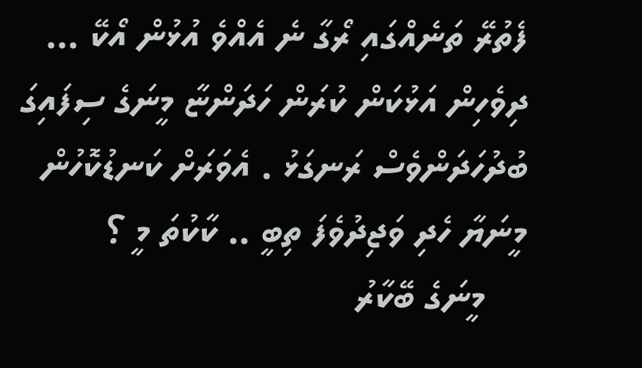ފެތުރޭ ތަނެއްގައި ރޯގާ ނެ އެއްވެ އުޅުން އޯކޭ ... ދިވެހިން އަޅުކަން ކުރަން ހަދަންޏާ މީނަގެ ސިފައިގަ ބުދުހަދަންވެސް ރަނގަޅު . އެވަރަށް ކަނޑުކޮހުން މީނަޔާ ހެދި ވަޖިދުވެފަ ތިބީ .. ކާކުތަ މީ ؟
    މީނަގެ ބޭކާރު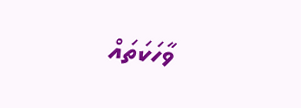ވާހަކަތައް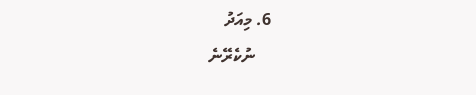6. މިއަދު
    ނުކެރޭނެ